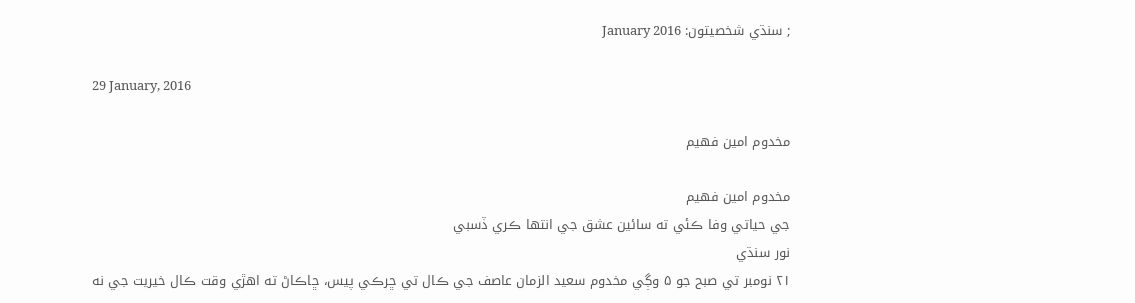; سنڌي شخصيتون: January 2016

29 January, 2016

مخدوم امين فهيم

مخدوم امين فهيم
جي حياتي وفا ڪئي ته سائين عشق جي انتها ڪري ڏسبي
نور سنڌي
۲۱ نومبر تي صبح جو ۵ وڳي مخدوم سعيد الزمان عاصف جي ڪال تي ڇرڪي پيس، ڇاڪاڻ ته اهڙي وقت ڪال خيريت جي نه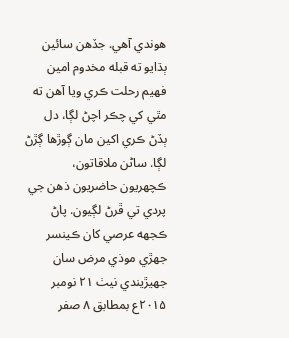هوندي آهي. جڏهن سائين ٻڌايو ته قبله مخدوم امين فهيم رحلت ڪري ويا آهن ته مٿي کي چڪر اچڻ لڳا، دل ٻڏڻ ڪري اکين مان ڳوڙها ڳڙڻ لڳا. ساڻن ملاقاتون، ڪچهريون حاضريون ذهن جي پردي تي ڦرڻ لڳيون. پاڻ ڪجهه عرصي کان ڪينسر جهڙي موذي مرض سان جهيڙيندي نيٺ ۲۱ نومبر ۲۰۱۵ع بمطابق ۸ صفر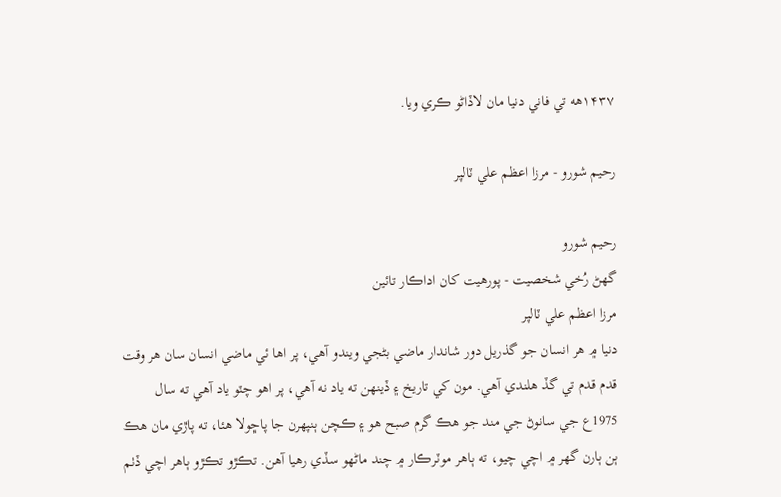۱۴۳۷هه تي فاني دنيا مان لاڏاڻو ڪري ويا.

رحيم شورو - مرزا اعظم علي ٽالپر

رحيم شورو
گهڻ رُخي شخصيت - پورهيت کان اداڪار تائين
مرزا اعظم علي ٽالپر
دنيا ۾ هر انسان جو گذريل دور شاندار ماضي بڻجي ويندو آهي، پر اها ئي ماضي انسان سان هر وقت قدم قدم تي گڏ هلندي آهي. مون کي تاريخ ۽ ڏينهن ته ياد نه آهي، پر اهو چٽو ياد آهي ته سال 1975ع جي سانوڻ جي مند جو هڪ گرم صبح هو ۽ ڪچن ٻنپهرن جا پاڇولا هئا، ته پاڙي مان هڪ ٻن ٻارن گهر ۾ اچي چيو، ته ٻاهر موٽرڪار ۾ چند ماڻهو سڏي رهيا آهن. تڪڙو تڪڙو ٻاهر اچي ڏٺم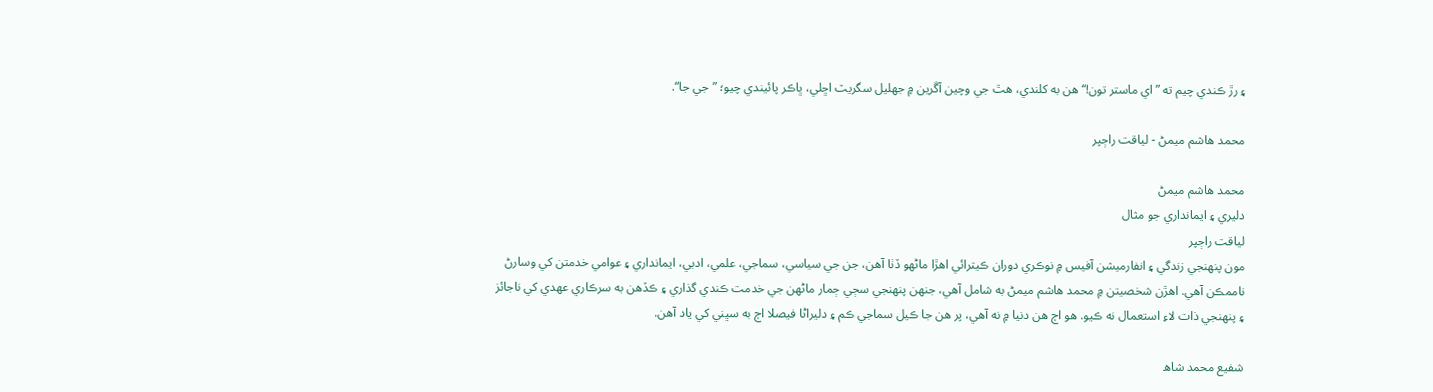۽ رڙ ڪندي چيم ته ”اي ماستر تون!“ هن به کلندي، هٿ جي وچين آڱرين ۾ جهليل سگريٽ اڇلي، ڀاڪر پائيندي چيو؛ ”جي جا“.

محمد هاشم ميمڻ - لياقت راڄپر

محمد هاشم ميمڻ
دليري ۽ ايمانداري جو مثال
لياقت راڄپر
مون پنهنجي زندگي ۽ انفارميشن آفيس ۾ نوڪري دوران ڪيترائي اهڙا ماڻهو ڏٺا آهن، جن جي سياسي، سماجي، علمي، ادبي، ايمانداري ۽ عوامي خدمتن کي وسارڻ ناممڪن آهي. اهڙن شخصيتن ۾ محمد هاشم ميمڻ به شامل آهي، جنهن پنهنجي سڄي ڄمار ماڻهن جي خدمت ڪندي گذاري ۽ ڪڏهن به سرڪاري عهدي کي ناجائز ۽ پنهنجي ذات لاءِ استعمال نه ڪيو. هو اڄ هن دنيا ۾ نه آهي، پر هن جا ڪيل سماجي ڪم ۽ دليراڻا فيصلا اڄ به سڀني کي ياد آهن.

شفيع محمد شاھ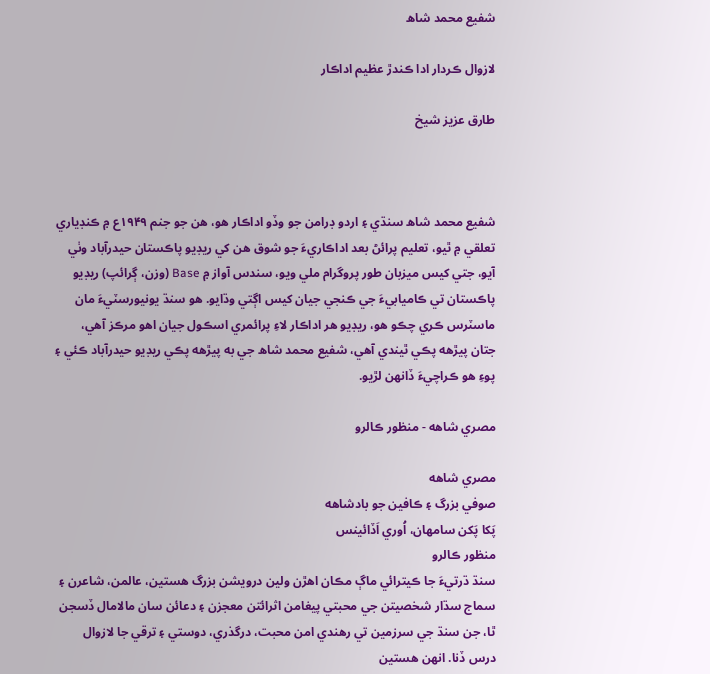شفيع محمد شاھ

لازوال ڪردار ادا ڪندڙ عظيم اداڪار

طارق عزيز شيخ



شفيع محمد شاھ سنڌي ۽ اردو ڊرامن جو وڏو اداڪار هو، هن جو جنم ۱۹۴۹ع ۾ ڪنڊياري تعلقي ۾ ٿيو، تعليم پرائڻ بعد اداڪاريءَ جو شوق هن کي ريڊيو پاڪستان حيدرآباد وٺي آيو، جتي کيس ميزبان طور پروگرام ملي ويو، سندس آواز ۾ Base (وزن، ڳرائپ) ريڊيو پاڪستان تي ڪاميابيءَ جي ڪنجي جيان کيس اڳتي وڌايو. هو سنڌ يونيورسٽيءَ مان ماسٽرس ڪري چڪو هو، ريڊيو هر اداڪار لاءِ پرائمري اسڪول جيان اهو مرڪز آهي، جتان پيڙهه پڪي ٿيندي آهي، شفيع محمد شاھ جي به پيڙهه پڪي ريڊيو حيدرآباد ڪئي ۽ پوءِ هو ڪراچيءَ ڏانهن لڙيو.

مصري شاهه - منظور ڪالرو

مصري شاهه
صوفي بزرگ ۽ ڪافين جو بادشاهه
پَکا پَکن سامهان، اُوري اَڏائينس
منظور ڪالرو
سنڌ ڌرتيءَ جا ڪيترائي ماڳ مڪان اهڙن ولين درويشن بزرگ هستين، عالمن، شاعرن ۽ سماج سڌار شخصيتن جي محبتي پيغامن اثرائتن معجزن ۽ دعائن سان مالامال ڏسجن ٿا، جن سنڌ جي سرزمين تي رهندي امن محبت، درگذري، دوستي ۽ ترقي جا لازوال درس ڏنا. انهن هستين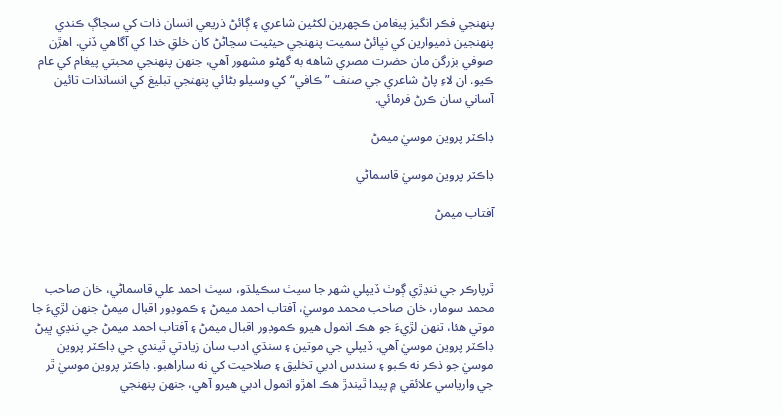پنهنجي فڪر انگيز پيغامن ڪچهرين لکڻين شاعري ۽ ڳائڻ ذريعي انسان ذات کي سجاڳ ڪندي پنهنجين ذميوارين کي نڀائڻ سميت پنهنجي حيثيت سڃاڻڻ کان خلقِ خدا کي آگاهي ڏني. اهڙن صوفي بزرگن مان حضرت مصري شاهه به گهڻو مشهور آهي، جنهن پنهنجي محبتي پيغام کي عام ڪيو. ان لاءِ پاڻ شاعري جي صنف ”ڪافي“ کي وسيلو بڻائي پنهنجي تبليغ کي انسانذات تائين آساني سان ڪرڻ فرمائي.

ڊاڪٽر پروين موسيٰ ميمڻ

ڊاڪٽر پروين موسيٰ قاسماڻي

آفتاب ميمڻ



ٿرپارڪر جي ننڍڙي ڳوٺ ڏيپلي شهر جا سيٺ سڪيلڌو، سيٺ احمد علي قاسماڻي، خان صاحب محمد سومار، خان صاحب محمد موسيٰ، آفتاب احمد ميمڻ ۽ ڪموڊور اقبال ميمڻ جنهن لڙيءَ جا موتي هئا، تنهن لڙيءَ جو هڪ انمول هيرو ڪموڊور اقبال ميمڻ ۽ آفتاب احمد ميمڻ جي ننڍي ڀيڻ ڊاڪٽر پروين موسيٰ آهي. ڏيپلي جي موتين ۽ سنڌي ادب سان زيادتي ٿيندي جي ڊاڪٽر پروين موسيٰ جو ذڪر نه ڪبو ۽ سندس ادبي تخليق ۽ صلاحيت کي نه ساراهبو. ڊاڪٽر پروين موسيٰ ٿر جي وارياسي علائقي ۾ پيدا ٿيندڙ هڪ اهڙو انمول ادبي هيرو آهي، جنهن پنهنجي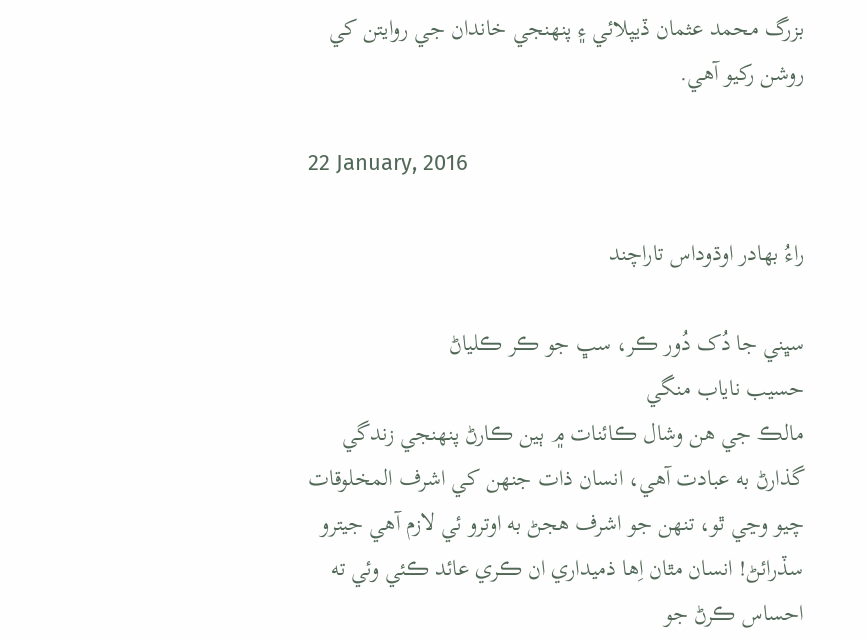بزرگ محمد عثمان ڏيپلائي ۽ پنهنجي خاندان جي روايتن کي روشن رکيو آهي.

22 January, 2016

راءُ بهادر اوڌوداس تاراچند

سڀني جا دُک دُور ڪر، سڀ جو ڪر ڪلياڻ
حسيب ناياب منگي
مالڪ جي هن وشال ڪائنات ۾ ٻين ڪارڻ پنهنجي زندگي گذارڻ به عبادت آهي، انسان ذات جنهن کي اشرف المخلوقات چيو وڃي ٿو، تنهن جو اشرف هجڻ به اوترو ئي لازم آهي جيترو سڏرائڻ! انسان مٿان اِها ذميداري ان ڪري عائد ڪئي وئي ته احساس ڪرڻ جو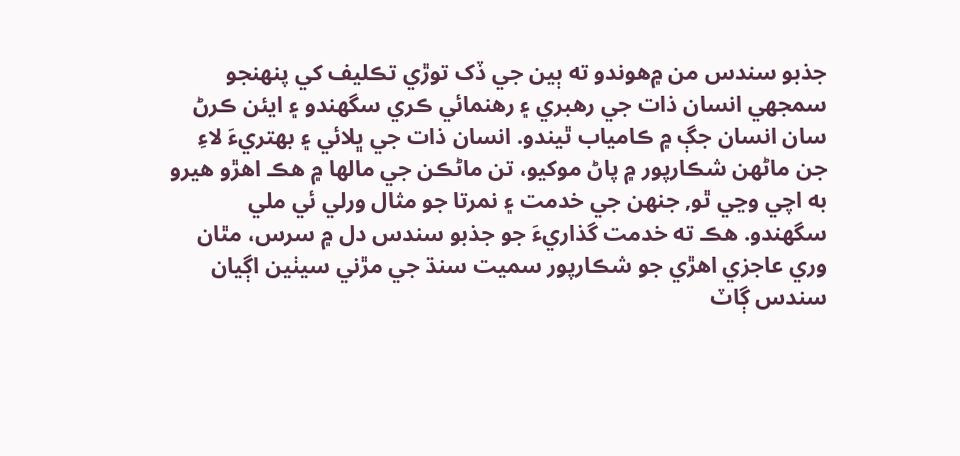جذبو سندس من ۾هوندو ته ٻين جي ڏک توڙي تڪليف کي پنهنجو سمجهي انسان ذات جي رهبري ۽ رهنمائي ڪري سگهندو ۽ ايئن ڪرڻ سان انسان جڳ ۾ ڪامياب ٿيندو. انسان ذات جي ڀلائي ۽ بهتريءَ لاءِ جن ماڻهن شڪارپور ۾ پاڻ موکيو، تن ماڻڪن جي مالها ۾ هڪ اهڙو هيرو به اچي وڃي ٿو, جنهن جي خدمت ۽ نمرتا جو مثال ورلي ئي ملي سگهندو. هڪ ته خدمت گذاريءَ جو جذبو سندس دل ۾ سرس، مٿان وري عاجزي اهڙي جو شڪارپور سميت سنڌ جي مڙني سيٺين اڳيان سندس ڳاٽ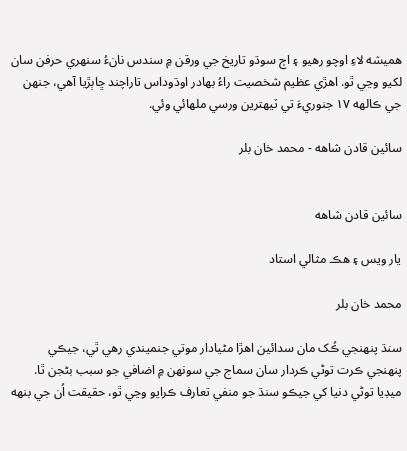هميشه لاءِ اوچو رهيو ۽ اڄ سوڌو تاريخ جي ورقن ۾ سندس نانءُ سنهري حرفن سان لکيو وڃي ٿو. اهڙي عظيم شخصيت راءُ بهادر اوڌوداس تاراچند ڇاٻڙيا آهي، جنهن جي ڪالهه ۱۷ جنوريءَ تي ٽيهترين ورسي ملهائي وئي.

سائين قادن شاهه - محمد خان بلر


سائين قادن شاهه

يار ويس ۽ هڪ مثالي استاد

محمد خان بلر

سنڌ پنهنجي ڪُک مان سدائين اهڙا مڻيادار موتي جنميندي رهي ٿي، جيڪي پنهنجي ڪرت توڻي ڪردار سان سماج جي سونهن ۾ اضافي جو سبب بڻجن ٿا. ميڊيا توڻي دنيا کي جيڪو سنڌ جو منفي تعارف ڪرايو وڃي ٿو، حقيقت اُن جي بنهه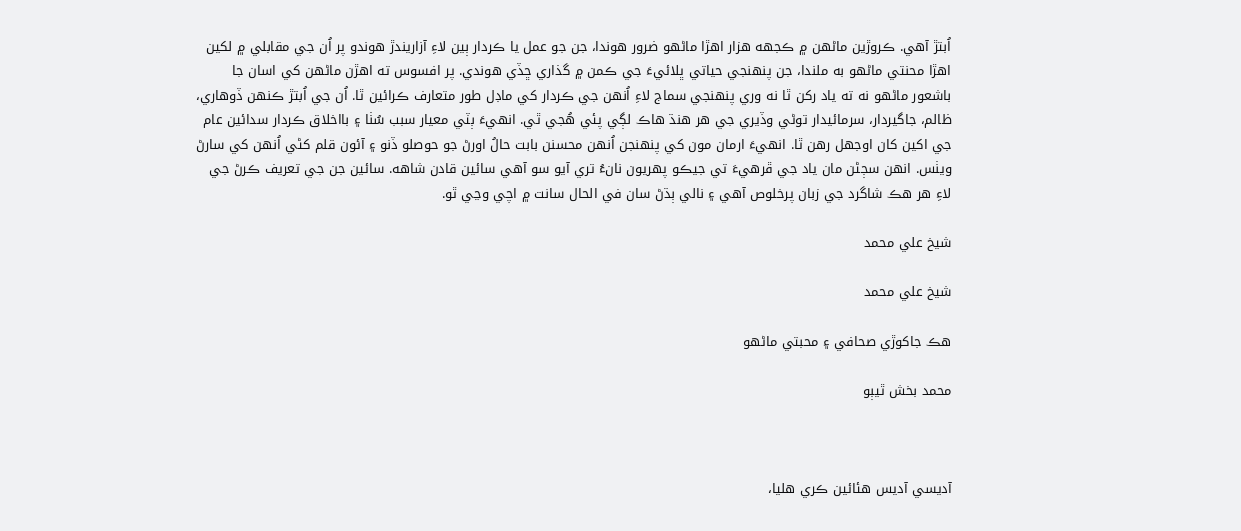اُبتڙ آهي. ڪروڙين ماڻهن ۾ ڪجهه هزار اهڙا ماڻهو ضرور هوندا، جن جو عمل يا ڪردار ٻين لاءِ آزاريندڙ هوندو پر اُن جي مقابلي ۾ لکين اهڙا محنتي ماڻهو به ملندا، جن پنهنجي حياتي ڀلائيءَ جي ڪمن ۾ گذاري ڇڏي هوندي. پر افسوس ته اهڙن ماڻهن کي اسان جا باشعور ماڻهو نه ته ياد رکن ٿا نه وري پنهنجي سماج لاءِ اُنهن جي ڪردار کي ماڊل طور متعارف ڪرائين ٿا. اُن جي اُبتڙ ڪنهن ڏوهاري، ظالم، جاگيردار، سرمائيدار توڻي وڏيري جي هر هنڌ هاڪ لڳي پئي هُجي ٿي. انهيءَ ٻٽي معيار سبب سُٺا ۽ بااخلاق ڪردار سدائين عام جي اکين کان اوجهل رهن ٿا. انهيءَ ارمان مون کي پنهنجن اُنهن محسنن بابت حالُ اورڻ جو حوصلو ڏنو ۽ آئون قلم کڻي اُنهن کي سارڻ ويٺس. انهن سڄڻن مان ياد جي ڦرهيءَ تي جيڪو پهريون نانءُ تري آيو سو آهي سائين قادن شاهه. سائين جن جي تعريف ڪرڻ جي لاءِ هر هڪ شاگرد جي زبان پرخلوص آهي ۽ نالي ٻڌڻ سان في الحال سانت ۾ اچي وڃي ٿو.

شيخ علي محمد

شيخ علي محمد

هڪ جاکوڙي صحافي ۽ محبتي ماڻهو

محمد بخش ٿيٻو



آديسي آديس هئائين ڪري هليا،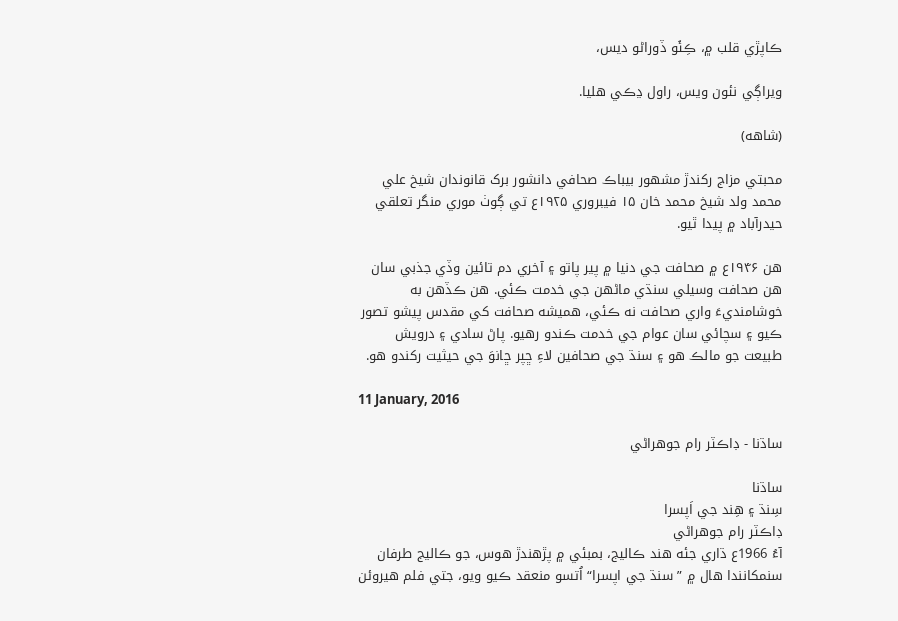ڪاپڙي قلب ۾، ڪِئَو ڏوراڻو ديس،

ويراڳي نئون ويس، راول ڍڪي هليا.

(شاهه)

محبتي مزاج رکندڙ مشهور بيباڪ صحافي دانشور برک قانوندان شيخ علي محمد ولد شيخ محمد خان ۱۵ فيبروري ۱۹۲۵ع تي ڳوٺ موري منگر تعلقي حيدرآباد ۾ پيدا ٿيو.

هن ۱۹۴۶ع ۾ صحافت جي دنيا ۾ پير پاتو ۽ آخري دم تائين وڏي جذبي سان هن صحافت وسيلي سنڌي ماڻهن جي خدمت ڪئي. هن ڪڏهن به خوشامنديءَ واري صحافت نه ڪئي، هميشه صحافت کي مقدس پيشو تصور ڪيو ۽ سچائي سان عوام جي خدمت ڪندو رهيو. پاڻ سادي ۽ درويش طبيعت جو مالڪ هو ۽ سنڌ جي صحافين لاءِ ڇپر ڇانوَ جي حيثيت رکندو هو.

11 January, 2016

ساڌنا - ڊاڪٽر رام جوهراڻي

ساڌنا
سِنڌ ۽ هِند جي اَپسرا
ڊاڪٽر رام جوهراڻي
آءُ 1966ع ڌاري جئه هند ڪاليج، بمبئي ۾ پڙهندڙ هوس، جو ڪاليج طرفان سنمکانندا هال ۾ ”سنڌ جي اپسرا“ اُتسو منعقد ڪيو ويو، جتي فلم هيروئن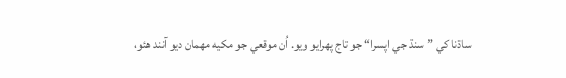ساڌنا کي ”سنڌ جي اپسرا“ جو تاج پهرايو ويو. اُن موقعي جو مکيه مهمان ديو آنند هئو،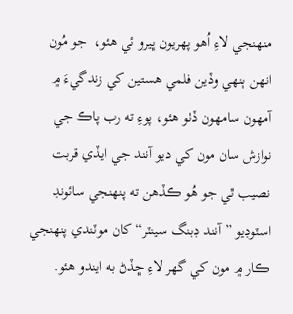منهنجي لاءِ اُهو پهريون ڀيرو ئي هئو،  جو مُون انهن ٻنهي وڏين فلمي هستين کي زندگيءَ ۾ آمهون سامهون ڏٺو هئو، پوءِ ته رب پاڪ جي نوازش سان مون کي ديو آنند جي ايڏي قربت نصيب ٿي جو هُو ڪڏهن ته پنهنجي سائونڊ اسٽوڊيو ”آنند ڊبنگ سينٽر“ کان موٽندي پنهنجي ڪار ۾ مون کي گهر لاءِ ڇڏڻ به ايندو هئو.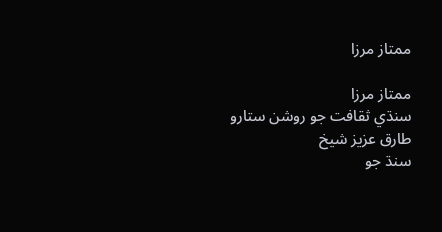ممتاز مرزا

ممتاز مرزا
سنڌي ثقافت جو روشن ستارو
طارق عزيز شيخ
سنڌ جو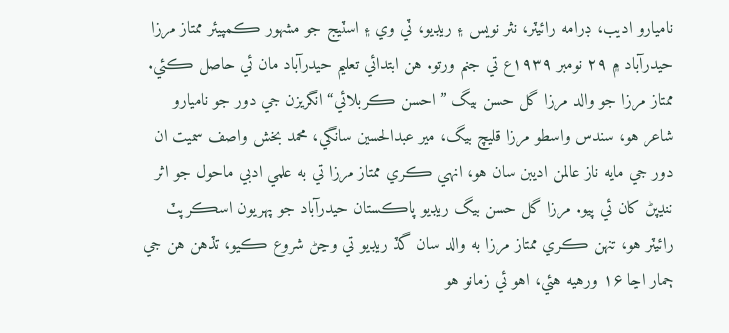ناميارو اديب، ڊرامه رائيٽر، نثر نويس ۽ ريڊيو، ٽي وي ۽ اسٽيج جو مشهور ڪمپيئر ممتاز مرزا حيدرآباد ۾ ۲۹ نومبر ۱۹۳۹ع تي جنم ورتو. هن ابتدائي تعليم حيدرآباد مان ئي حاصل ڪئي. ممتاز مرزا جو والد مرزا گل حسن بيگ ”احسن ڪربلائي“ انگريزن جي دور جو ناميارو شاعر هو، سندس واسطو مرزا قليچ بيگ، مير عبدالحسين سانگي، محمد بخش واصف سميت ان دور جي مايه ناز عالمن اديبن سان هو، انهي ڪري ممتاز مرزا تي به علمي ادبي ماحول جو اثر ننڍپڻ کان ئي پيو. مرزا گل حسن بيگ ريڊيو پاڪستان حيدرآباد جو پهريون اسڪرپٽ رائيٽر هو، تنهن ڪري ممتاز مرزا به والد سان گڏ ريڊيو تي وڃڻ شروع ڪيو، تڏهن هن جي ڄمار اڃا ۱۶ ورهيه هئي، اهو ئي زمانو هو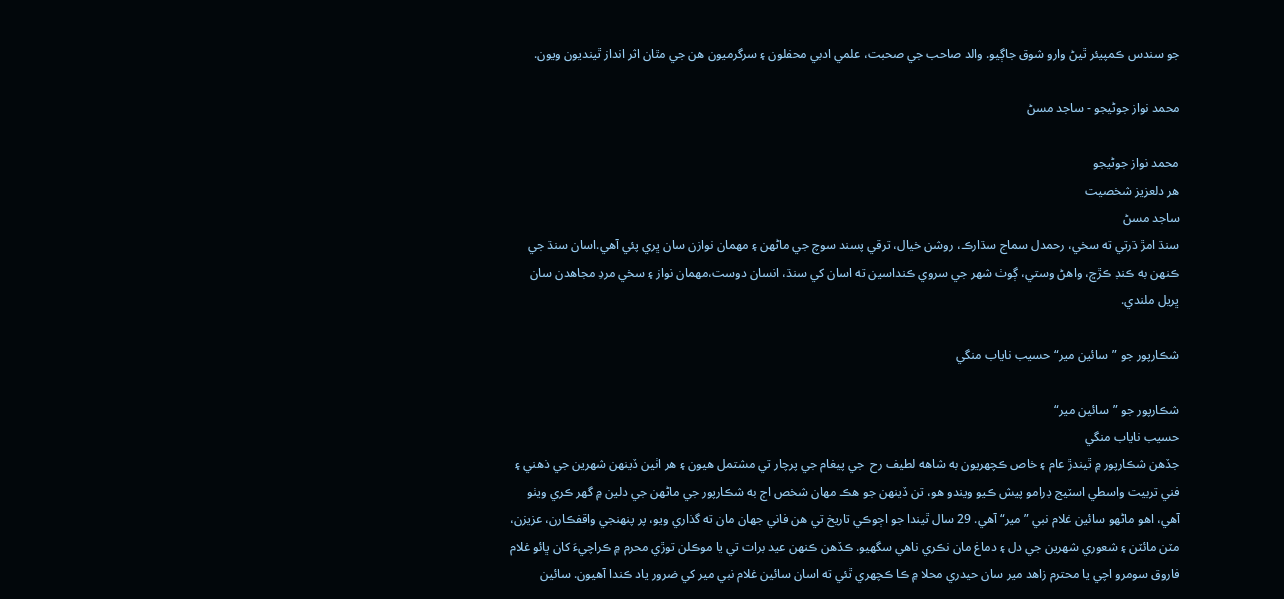جو سندس ڪمپيئر ٿيڻ وارو شوق جاڳيو. والد صاحب جي صحبت، علمي ادبي محفلون ۽ سرگرميون هن جي مٿان اثر انداز ٿينديون ويون.

محمد نواز جوڻيجو - ساجد مسڻ

محمد نواز جوڻيجو
هر دلعزيز شخصيت
ساجد مسڻ
سنڌ امڙ ڌرتي ته سخي، رحمدل سماج سڌارڪ، روشن خيال، ترقي پسند سوچ جي ماڻهن ۽ مهمان نوازن سان ڀري پئي آهي.اسان سنڌ جي ڪنهن به ڪنڊ ڪڙڇ، واهڻ وستي، ڳوٺ شهر جي سروي ڪنداسين ته اسان کي سنڌ، انسان دوست،مهمان نواز ۽ سخي مردِ مجاهدن سان ڀريل ملندي.

شڪارپور جو ”سائين مير“ حسيب ناياب منگي

شڪارپور جو ”سائين مير“
حسيب ناياب منگي
جڏهن شڪارپور ۾ ٿيندڙ عام ۽ خاص ڪچهريون به شاهه لطيف رح  جي پيغام جي پرچار تي مشتمل هيون ۽ هر اٺين ڏينهن شهرين جي ذهني ۽ فني تربيت واسطي اسٽيج ڊرامو پيش ڪيو ويندو هو، تن ڏينهن جو هڪ مهان شخص اڄ به شڪارپور جي ماڻهن جي دلين ۾ گهر ڪري ويٺو آهي، اهو ماڻهو سائين غلام نبي ”مير“ آهي. 29 سال ٿيندا جو اڄوڪي تاريخ تي هن فاني جهان مان ته گذاري ويو، پر پنهنجي واقفڪارن، عزيزن، مٽن مائٽن ۽ شعوري شهرين جي دل ۽ دماغ مان نڪري ناهي سگهيو. ڪڏهن ڪنهن عيد برات تي يا موڪلن توڙي محرم ۾ ڪراچيءَ کان ڀائو غلام فاروق سومرو اچي يا محترم زاهد مير سان حيدري محلا ۾ ڪا ڪچهري ٿئي ته اسان سائين غلام نبي مير کي ضرور ياد ڪندا آهيون. سائين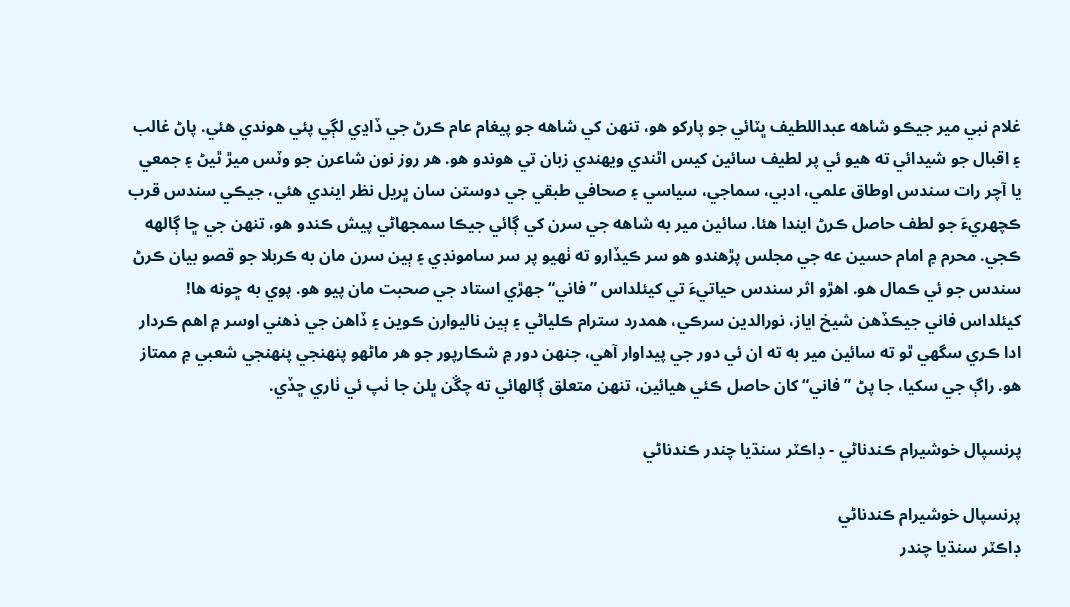غلام نبي مير جيڪو شاهه عبداللطيف ڀٽائي جو پارکو هو، تنهن کي شاهه جو پيغام عام ڪرڻ جي ڏاڍي لڳي پئي هوندي هئي. پاڻ غالب ۽ اقبال جو شيدائي ته هيو ئي پر لطيف سائين کيس اٿندي ويهندي زبان تي هوندو هو. هر روز نون شاعرن جو وٽس ميڙ ٿيڻ ۽ جمعي يا آچر رات سندس اوطاق علمي، ادبي، سماجي، سياسي ۽ صحافي طبقي جي دوستن سان ڀريل نظر ايندي هئي، جيڪي سندس قرب ڪچهريءَ جو لطف حاصل ڪرڻ ايندا هئا. سائين مير به شاهه جي سرن کي ڳائي جيڪا سمجهاڻي پيش ڪندو هو، تنهن جي ڇا ڳالهه ڪجي. محرم ۾ امام حسين عه جي مجلس پڙهندو هو سر ڪيڏارو ته ٺهيو پر سر سامونڊي ۽ ٻين سرن مان به ڪربلا جو قصو بيان ڪرڻ سندس جو ئي ڪمال هو. اهڙو اثر سندس حياتيءَ تي کيئلداس ”فاني“ جهڙي استاد جي صحبت مان پيو هو. پوي به ڇونه ها! کيئلداس فاني جيڪڏهن شيخ اياز، نورالدين سرڪي، همدرد سترام ڪلياڻي ۽ ٻين ناليوارن ڪوين ۽ ڏاهن جي ذهني اوسر ۾ اهم ڪردار ادا ڪري سگهي ٿو ته سائين مير به ته ان ئي دور جي پيداوار آهي، جنهن دور ۾ شڪارپور جو هر ماڻهو پنهنجي پنهنجي شعبي ۾ ممتاز هو. راڳ جي سکيا، جا پڻ ”فاني“ کان حاصل ڪئي هيائين، تنهن متعلق ڳالهائي ته چڱن ڀلن جا ٺپ ئي ٺاري ڇڏي.

پرنسپال خوشيرام ڪندناڻي - ڊاڪٽر سنڌيا چندر ڪندناڻي

پرنسپال خوشيرام ڪندناڻي
ڊاڪٽر سنڌيا چندر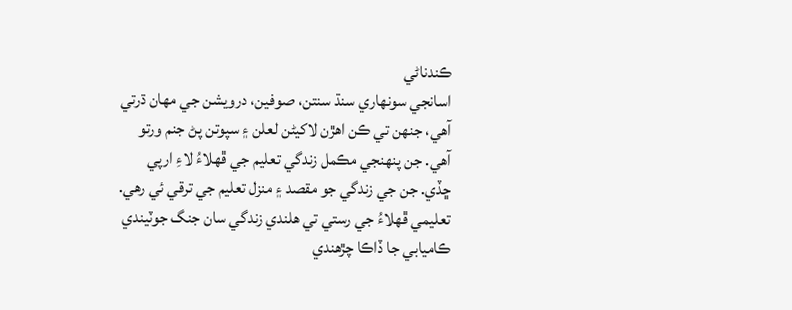ڪندناڻي
اسانجي سونهاري سنڌ سنتن، صوفين، درويشن جي مهان ڌرتي آهي، جنهن تي ڪن اهڙن لاکيڻن لعلن ۽ سپوتن پڻ جنم ورتو آهي. جن پنهنجي مڪمل زندگي تعليم جي ڦهلاءُ لاءِ ارپي ڇڏي. جن جي زندگي جو مقصد ۽ منزل تعليم جي ترقي ئي رهي. تعليمي ڦهلاءُ جي رستي تي هلندي زندگي سان جنگ جوٽيندي ڪاميابي جا ڏاڪا چڙهندي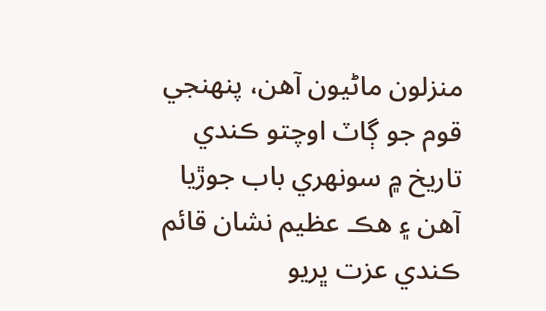منزلون ماڻيون آهن، پنهنجي قوم جو ڳاٽ اوچتو ڪندي تاريخ ۾ سونهري باب جوڙيا آهن ۽ هڪ عظيم نشان قائم ڪندي عزت ڀريو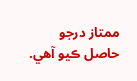ممتاز درجو حاصل ڪيو آهي.